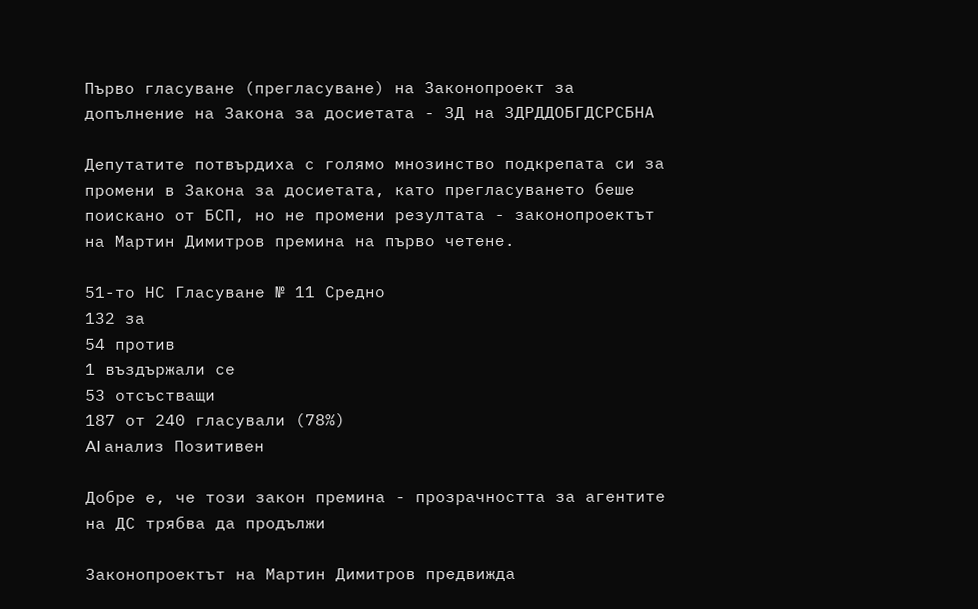Първо гласуване (прегласуване) на Законопроект за допълнение на Закона за досиетата - ЗД на ЗДРДДОБГДСРСБНА

Депутатите потвърдиха с голямо мнозинство подкрепата си за промени в Закона за досиетата, като прегласуването беше поискано от БСП, но не промени резултата - законопроектът на Мартин Димитров премина на първо четене.

51-то НС Гласуване № 11 Средно
132 за
54 против
1 въздържали се
53 отсъстващи
187 от 240 гласували (78%)
AI анализ Позитивен

Добре е, че този закон премина - прозрачността за агентите на ДС трябва да продължи

Законопроектът на Мартин Димитров предвижда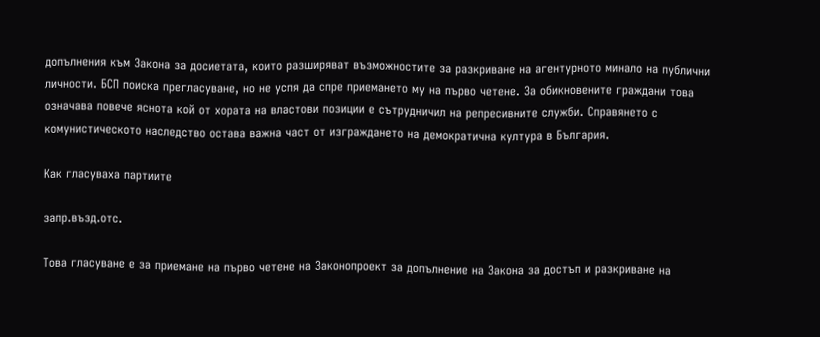допълнения към Закона за досиетата, които разширяват възможностите за разкриване на агентурното минало на публични личности. БСП поиска прегласуване, но не успя да спре приемането му на първо четене. За обикновените граждани това означава повече яснота кой от хората на властови позиции е сътрудничил на репресивните служби. Справянето с комунистическото наследство остава важна част от изграждането на демократична култура в България.

Как гласуваха партиите

запр.възд.отс.

Това гласуване е за приемане на първо четене на Законопроект за допълнение на Закона за достъп и разкриване на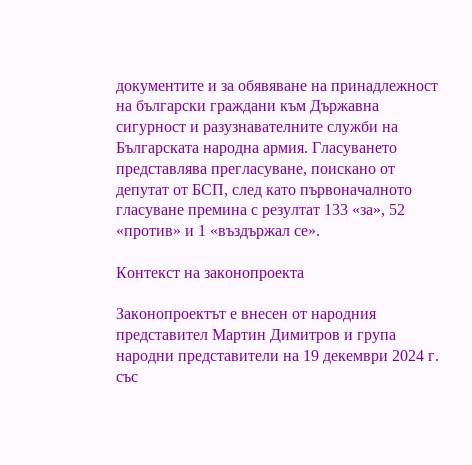документите и за обявяване на принадлежност на български граждани към Държавна сигурност и разузнавателните служби на Българската народна армия. Гласуването представлява прегласуване, поискано от депутат от БСП, след като първоначалното гласуване премина с резултат 133 «за», 52 «против» и 1 «въздържал се».

Контекст на законопроекта

Законопроектът е внесен от народния представител Мартин Димитров и група народни представители на 19 декември 2024 г. със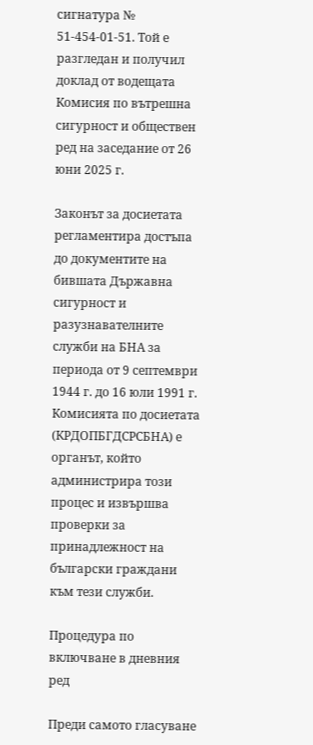сигнатура № 51-454-01-51. Той е разгледан и получил доклад от водещата Комисия по вътрешна сигурност и обществен ред на заседание от 26 юни 2025 г.

Законът за досиетата регламентира достъпа до документите на бившата Държавна сигурност и разузнавателните служби на БНА за периода от 9 септември 1944 г. до 16 юли 1991 г. Комисията по досиетата (КРДОПБГДСРСБНА) е органът, който администрира този процес и извършва проверки за принадлежност на български граждани към тези служби.

Процедура по включване в дневния ред

Преди самото гласуване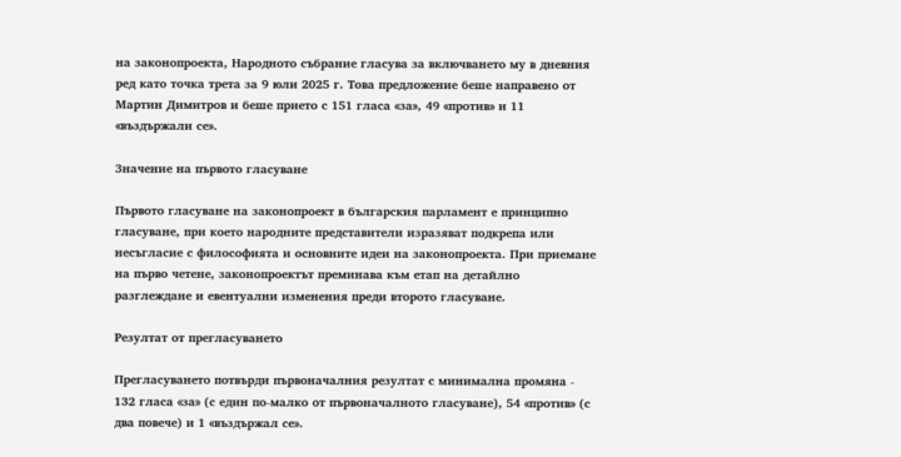на законопроекта, Народното събрание гласува за включването му в дневния ред като точка трета за 9 юли 2025 г. Това предложение беше направено от Мартин Димитров и беше прието с 151 гласа «за», 49 «против» и 11 «въздържали се».

Значение на първото гласуване

Първото гласуване на законопроект в българския парламент е принципно гласуване, при което народните представители изразяват подкрепа или несъгласие с философията и основните идеи на законопроекта. При приемане на първо четене, законопроектът преминава към етап на детайлно разглеждане и евентуални изменения преди второто гласуване.

Резултат от прегласуването

Прегласуването потвърди първоначалния резултат с минимална промяна - 132 гласа «за» (с един по-малко от първоначалното гласуване), 54 «против» (с два повече) и 1 «въздържал се».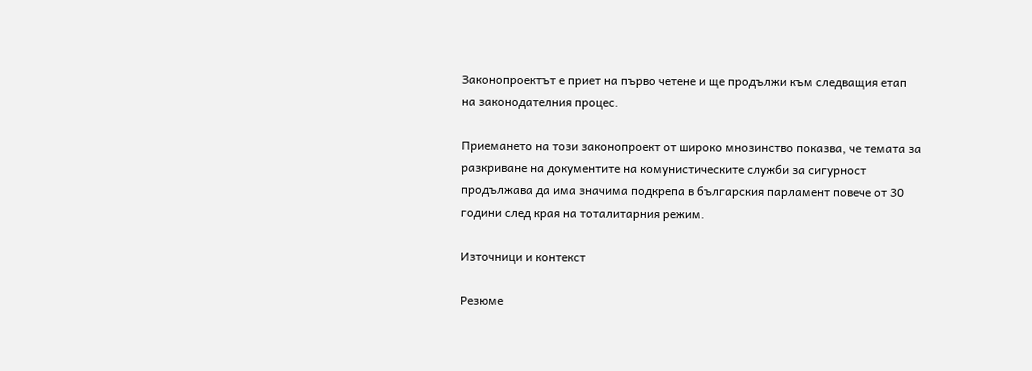Законопроектът е приет на първо четене и ще продължи към следващия етап на законодателния процес.

Приемането на този законопроект от широко мнозинство показва, че темата за разкриване на документите на комунистическите служби за сигурност продължава да има значима подкрепа в българския парламент повече от 30 години след края на тоталитарния режим.

Източници и контекст

Резюме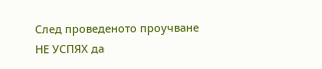След проведеното проучване НЕ УСПЯХ да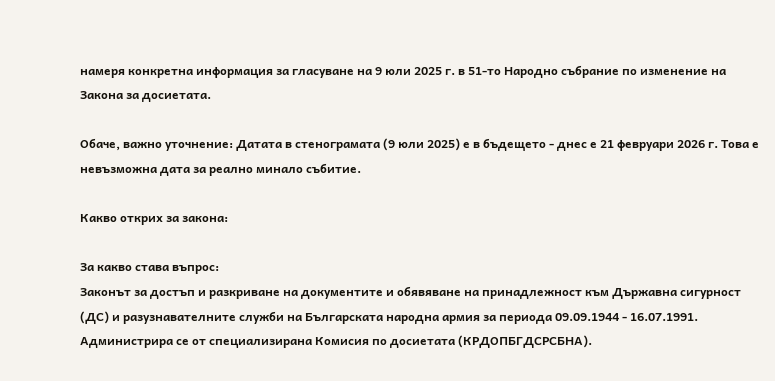намеря конкретна информация за гласуване на 9 юли 2025 г. в 51-то Народно събрание по изменение на Закона за досиетата.

Обаче, важно уточнение: Датата в стенограмата (9 юли 2025) е в бъдещето - днес е 21 февруари 2026 г. Това е невъзможна дата за реално минало събитие.

Какво открих за закона:

За какво става въпрос:
Законът за достъп и разкриване на документите и обявяване на принадлежност към Държавна сигурност (ДС) и разузнавателните служби на Българската народна армия за периода 09.09.1944 - 16.07.1991. Администрира се от специализирана Комисия по досиетата (КРДОПБГДСРСБНА).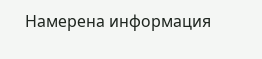Намерена информация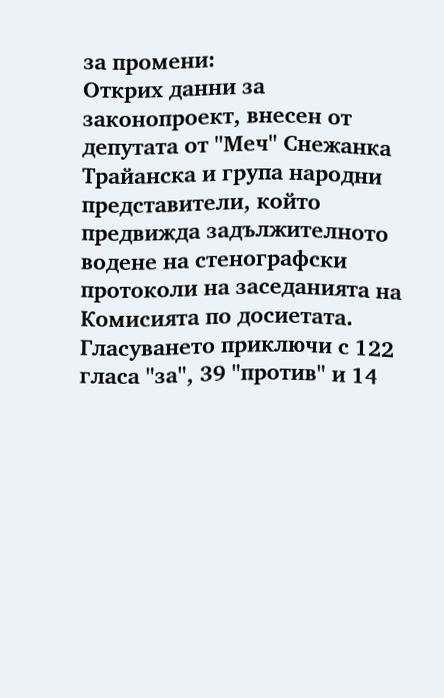за промени:
Открих данни за законопроект, внесен от депутата от "Меч" Снежанка Трайанска и група народни представители, който предвижда задължителното водене на стенографски протоколи на заседанията на Комисията по досиетата. Гласуването приключи с 122 гласа "за", 39 "против" и 14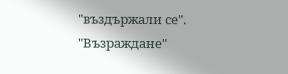"въздържали се". "Възраждане"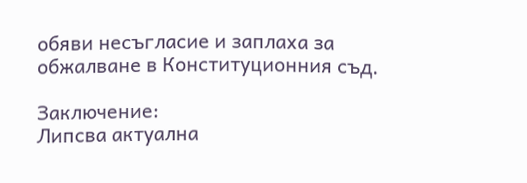обяви несъгласие и заплаха за обжалване в Конституционния съд.

Заключение:
Липсва актуална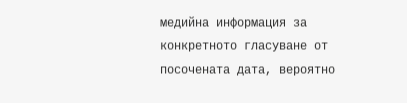медийна информация за конкретното гласуване от посочената дата, вероятно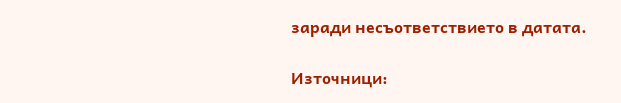заради несъответствието в датата.

Източници: